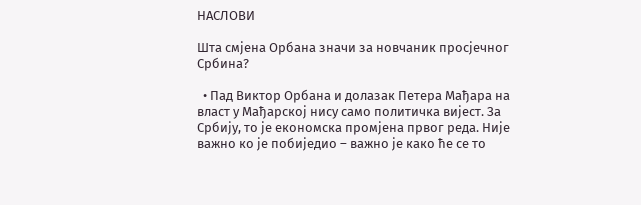НАСЛОВИ

Шта смјена Орбана значи за новчаник просјечног Србина?

  • Пад Виктор Орбана и долазак Петера Мађара на власт у Мађарској нису само политичка вијест. За Србију, то је економска промјена првог реда. Није важно ко је побиједио – важно је како ће се то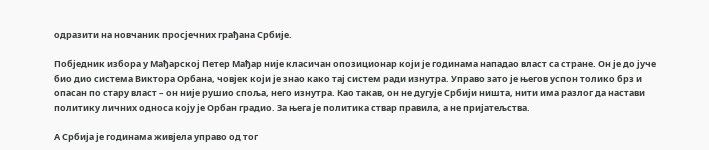одразити на новчаник просјечних грађана Србије.

Побједник избора у Мађарској Петер Мађар није класичан опозиционар који је годинама нападао власт са стране. Он је до јуче био дио система Виктора Орбана, човјек који је знао како тај систем ради изнутра. Управо зато је његов успон толико брз и опасан по стару власт – он није рушио споља, него изнутра. Као такав, он не дугује Србији ништа, нити има разлог да настави политику личних односа коју је Орбан градио. За њега је политика ствар правила, а не пријатељства.

А Србија је годинама живјела управо од тог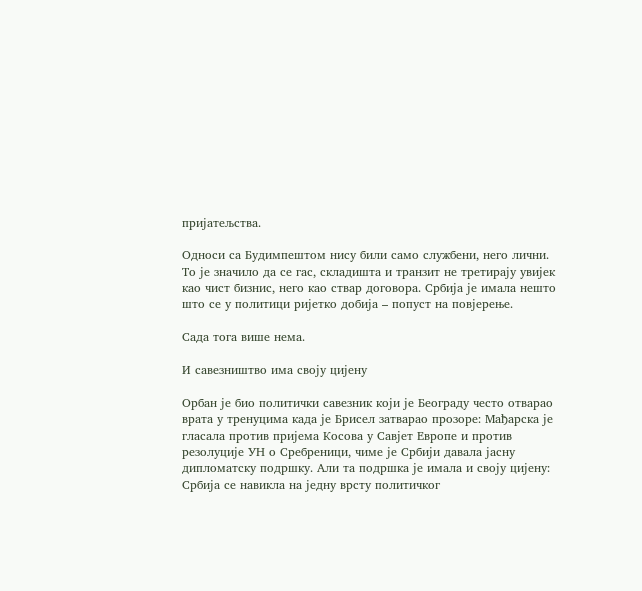пријатељства.

Односи са Будимпештом нису били само службени, него лични. То је значило да се гас, складишта и транзит не третирају увијек као чист бизнис, него као ствар договора. Србија је имала нешто што се у политици ријетко добија – попуст на повјерење.

Сада тога више нема.

И савезништво има своју цијену

Орбан је био политички савезник који је Београду често отварао врата у тренуцима када је Брисел затварао прозоре: Мађарска је гласала против пријема Косова у Савјет Европе и против резолуције УН о Сребреници, чиме је Србији давала јасну дипломатску подршку. Али та подршка је имала и своју цијену: Србија се навикла на једну врсту политичког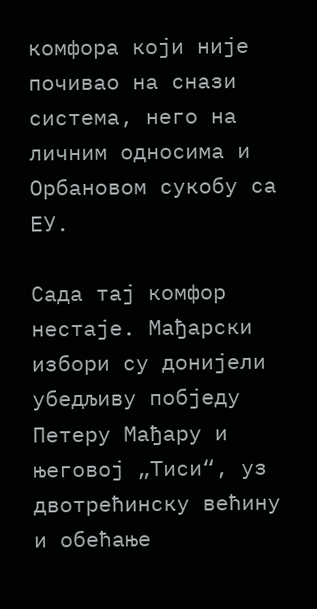комфора који није почивао на снази система, него на личним односима и Орбановом сукобу са ЕУ.

Сада тај комфор нестаје. Мађарски избори су донијели убедљиву побједу Петеру Мађару и његовој „Тиси“, уз двотрећинску већину и обећање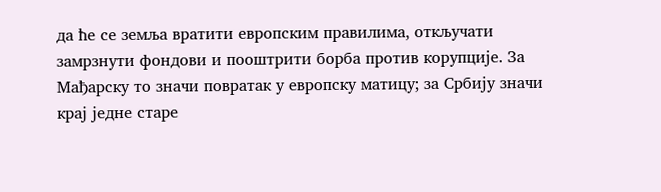да ће се земља вратити европским правилима, откључати замрзнути фондови и пооштрити борба против корупције. За Мађарску то значи повратак у европску матицу; за Србију значи крај једне старе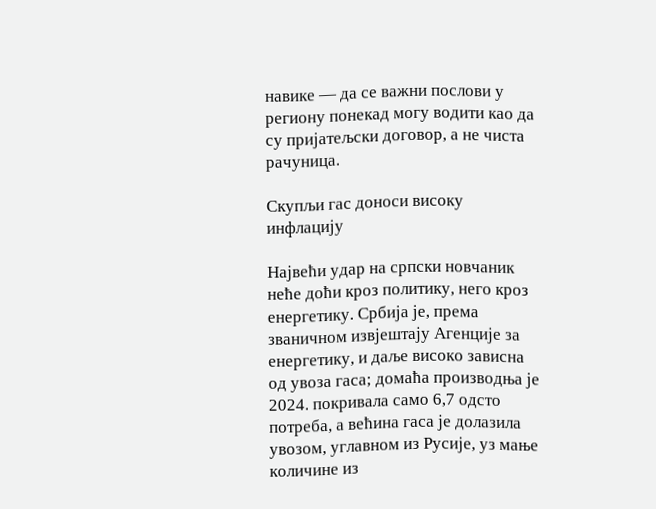навике — да се важни послови у региону понекад могу водити као да су пријатељски договор, а не чиста рачуница.

Скупљи гас доноси високу инфлацију

Највећи удар на српски новчаник неће доћи кроз политику, него кроз енергетику. Србија је, према званичном извјештају Агенције за енергетику, и даље високо зависна од увоза гаса; домаћа производња је 2024. покривала само 6,7 одсто потреба, а већина гаса је долазила увозом, углавном из Русије, уз мање количине из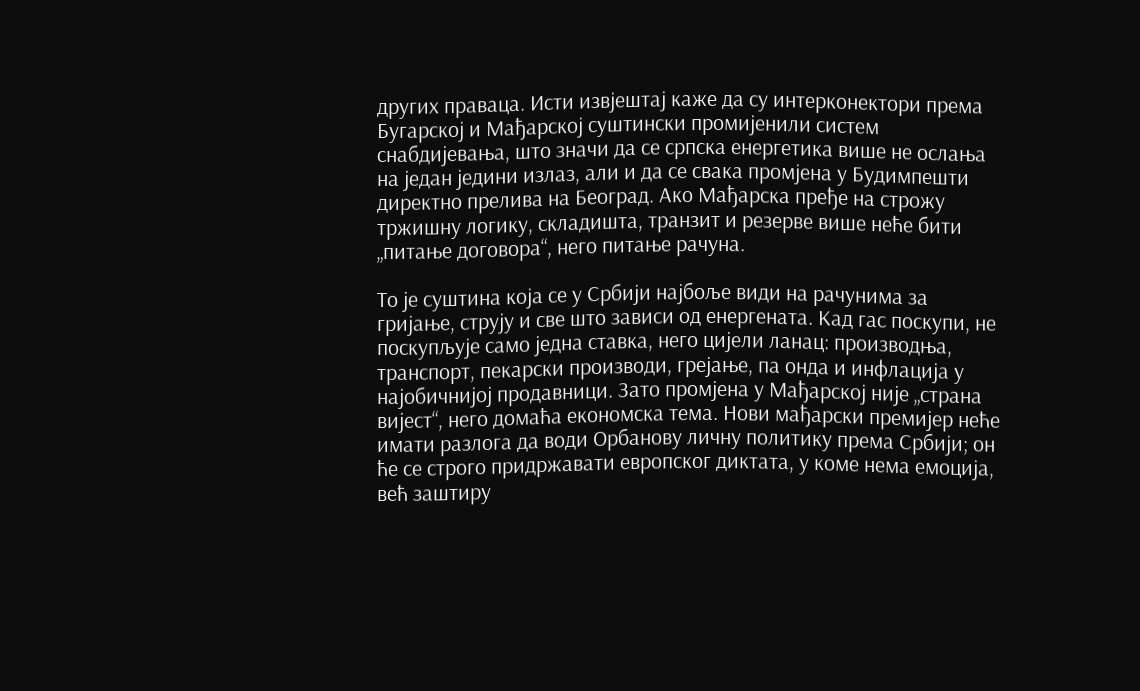других праваца. Исти извјештај каже да су интерконектори према Бугарској и Мађарској суштински промијенили систем снабдијевања, што значи да се српска енергетика више не ослања на један једини излаз, али и да се свака промјена у Будимпешти директно прелива на Београд. Ако Мађарска пређе на строжу тржишну логику, складишта, транзит и резерве више неће бити „питање договора“, него питање рачуна.

То је суштина која се у Србији најбоље види на рачунима за гријање, струју и све што зависи од енергената. Кад гас поскупи, не поскупљује само једна ставка, него цијели ланац: производња, транспорт, пекарски производи, грејање, па онда и инфлација у најобичнијој продавници. Зато промјена у Мађарској није „страна вијест“, него домаћа економска тема. Нови мађарски премијер неће имати разлога да води Орбанову личну политику према Србији; он ће се строго придржавати европског диктата, у коме нема емоција, већ заштиру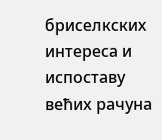бриселкских интереса и испоставу већих рачуна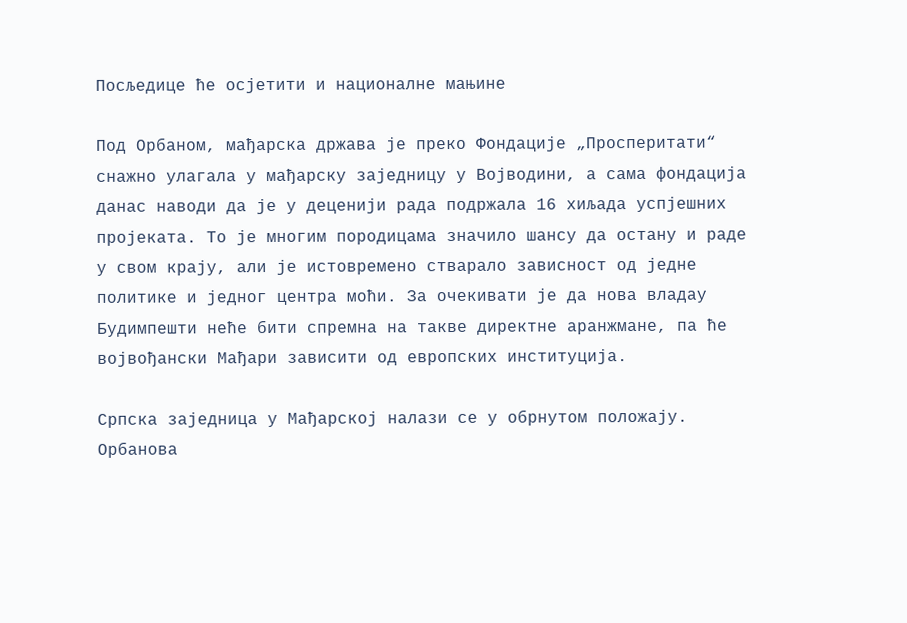Посљедице ће осјетити и националне мањине

Под Орбаном, мађарска држава је преко Фондације „Просперитати“ снажно улагала у мађарску заједницу у Војводини, а сама фондација данас наводи да је у деценији рада подржала 16 хиљада успјешних пројеката. То је многим породицама значило шансу да остану и раде у свом крају, али је истовремено стварало зависност од једне политике и једног центра моћи. За очекивати је да нова владау Будимпешти неће бити спремна на такве директне аранжмане, па ће војвођански Мађари зависити од европских институција.

Српска заједница у Мађарској налази се у обрнутом положају. Орбанова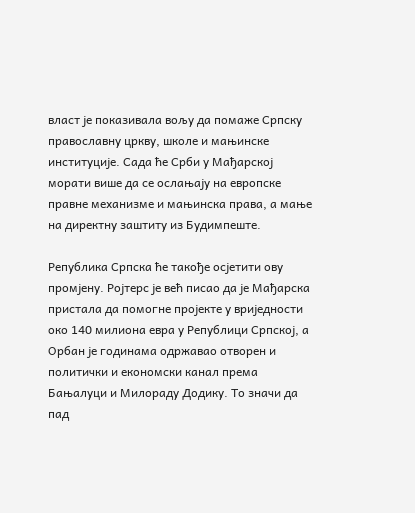власт је показивала вољу да помаже Српску православну цркву, школе и мањинске институције. Сада ће Срби у Мађарској морати више да се ослањају на европске правне механизме и мањинска права, а мање на директну заштиту из Будимпеште.

Република Српска ће такође осјетити ову промјену. Ројтерс је већ писао да је Мађарска пристала да помогне пројекте у вриједности око 140 милиона евра у Републици Српској, а Орбан је годинама одржавао отворен и политички и економски канал према Бањалуци и Милораду Додику. То значи да пад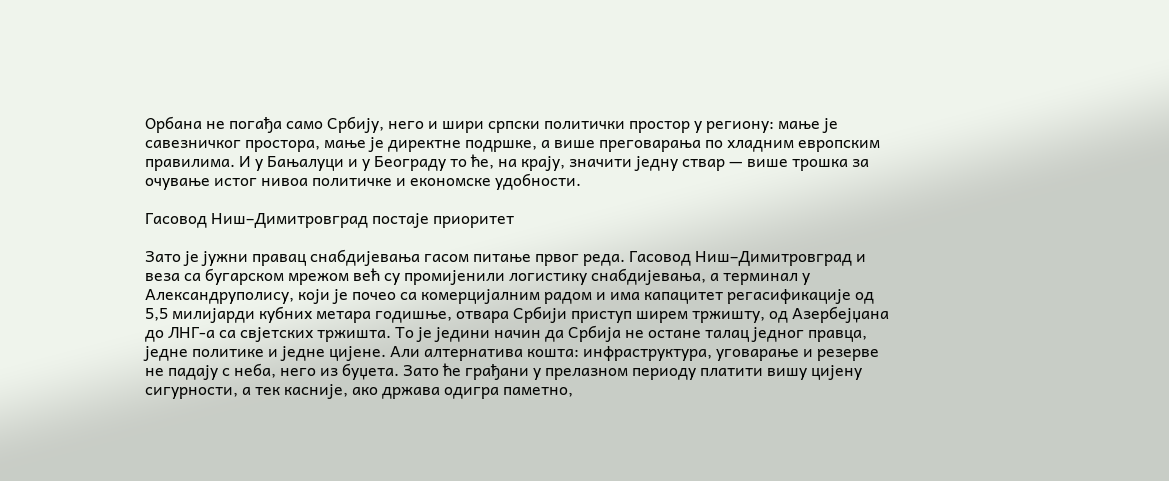Орбана не погађа само Србију, него и шири српски политички простор у региону: мање је савезничког простора, мање је директне подршке, а више преговарања по хладним европским правилима. И у Бањалуци и у Београду то ће, на крају, значити једну ствар — више трошка за очување истог нивоа политичке и економске удобности.

Гасовод Ниш–Димитровград постаје приоритет

Зато је јужни правац снабдијевања гасом питање првог реда. Гасовод Ниш–Димитровград и веза са бугарском мрежом већ су промијенили логистику снабдијевања, а терминал у Александруполису, који је почео са комерцијалним радом и има капацитет регасификације од 5,5 милијарди кубних метара годишње, отвара Србији приступ ширем тржишту, од Азербејџана до ЛНГ-а са свјетских тржишта. То је једини начин да Србија не остане талац једног правца, једне политике и једне цијене. Али алтернатива кошта: инфраструктура, уговарање и резерве не падају с неба, него из буџета. Зато ће грађани у прелазном периоду платити вишу цијену сигурности, а тек касније, ако држава одигра паметно,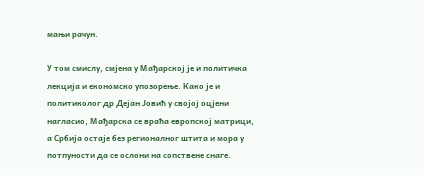мањи рачун.

У том смислу, смјена у Мађарској је и политичка лекција и економско упозорење. Како је и политиколог др Дејан Јовић у својој оцјени нагласио, Мађарска се враћа европској матрици, а Србија остаје без регионалног штита и мора у потпуности да се ослони на сопствене снаге.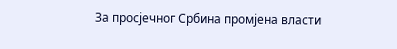За просјечног Србина промјена власти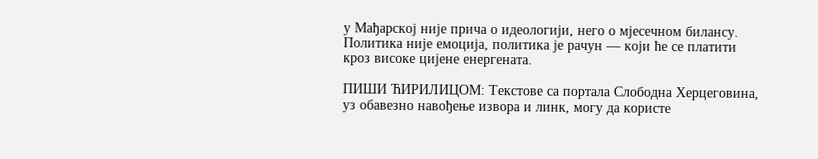у Мађарској није прича о идеологији, него о мјесечном билансу. Политика није емоција, политика је рачун — који ће се платити кроз високе цијене енергената.

ПИШИ ЋИРИЛИЦОМ: Текстове са портала Слободна Херцеговина, уз обавезно навођење извора и линк, могу да користе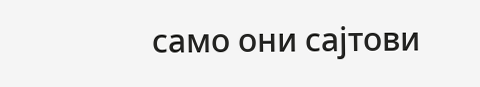само они сајтови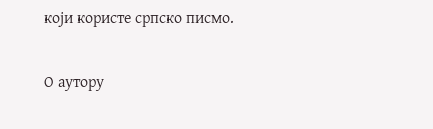који користе српско писмо.

О аутору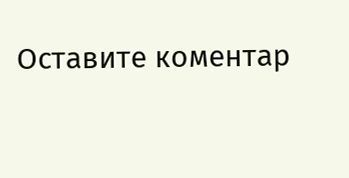Оставите коментар